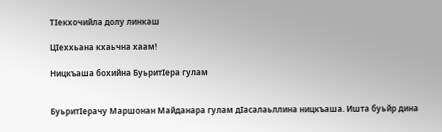ТIекхочийла долу линкаш

ЦIеххьана кхаьчна хаам!

Ницкъаша бохийна БуьритIера гулам


БуьритIерачу Маршонан Майданара гулам дIасалаьллина ницкъаша. Ишта буьйр дина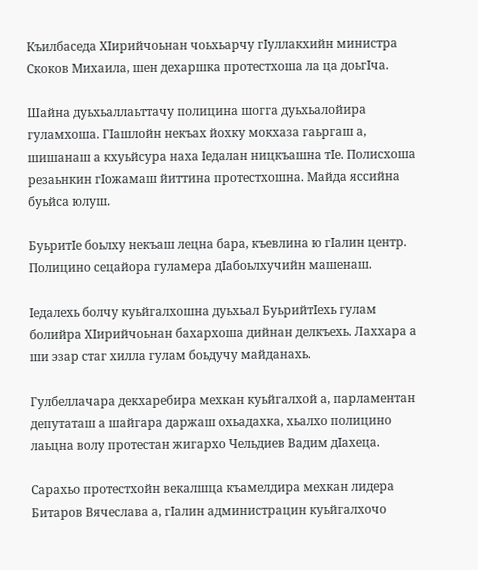Къилбаседа ХIирийчоьнан чоьхьарчу гIуллакхийн министра Скоков Михаила, шен дехаршка протестхоша ла ца доьгIча.

Шайна дуьхьаллаьттачу полицина шогга дуьхьалойира гуламхоша. ГIашлойн некъах йохку мокхаза гаьргаш а, шишанаш а кхуьйсура наха Iедалан ницкъашна тIе. Полисхоша резаьнкин гIожамаш йиттина протестхошна. Майда яссийна буьйса юлуш.

БуьритIе боьлху некъаш лецна бара, къевлина ю гIалин центр. Полицино сецайора гуламера дIабоьлхучийн машенаш.

Iедалехь болчу куьйгалхошна дуьхьал БуьрийтIехь гулам болийра ХIирийчоьнан бахархоша дийнан делкъехь. Лаххара а ши эзар стаг хилла гулам боьдучу майданахь.

Гулбеллачара декхаребира мехкан куьйгалхой а, парламентан депутаташ а шайгара даржаш охьадахка, хьалхо полицино лаьцна волу протестан жигархо Чельдиев Вадим дIахеца.

Сарахьо протестхойн векалшца къамелдира мехкан лидера Битаров Вячеслава а, гIалин администрацин куьйгалхочо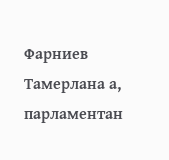Фарниев Тамерлана а, парламентан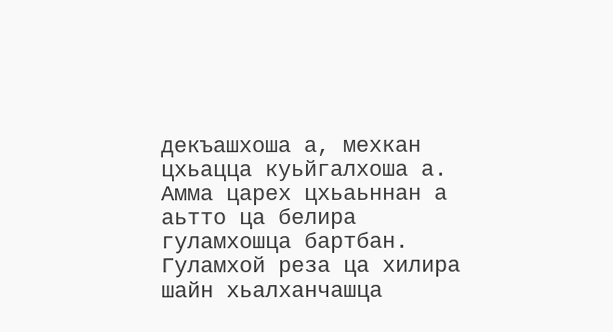декъашхоша а, мехкан цхьацца куьйгалхоша а. Амма царех цхьаьннан а аьтто ца белира гуламхошца бартбан. Гуламхой реза ца хилира шайн хьалханчашца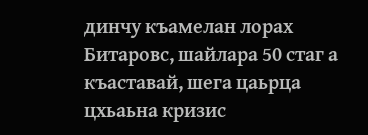динчу къамелан лорах Битаровс, шайлара 50 стаг а къаставай, шега цаьрца цхьаьна кризис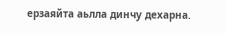ерзаяйта аьлла динчу дехарна.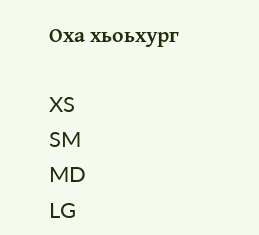Оха хьоьхург

XS
SM
MD
LG